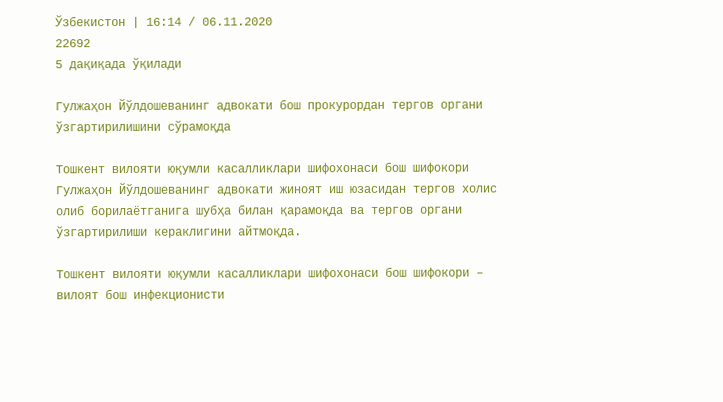Ўзбекистон | 16:14 / 06.11.2020
22692
5 дақиқада ўқилади

Гулжаҳон Йўлдошеванинг адвокати бош прокурордан тергов органи ўзгартирилишини сўрамоқда

Тошкент вилояти юқумли касалликлари шифохонаси бош шифокори Гулжаҳон Йўлдошеванинг адвокати жиноят иш юзасидан тергов холис олиб борилаётганига шубҳа билан қарамоқда ва тергов органи ўзгартирилиши кераклигини айтмоқда.

Тошкент вилояти юқумли касалликлари шифохонаси бош шифокори – вилоят бош инфекционисти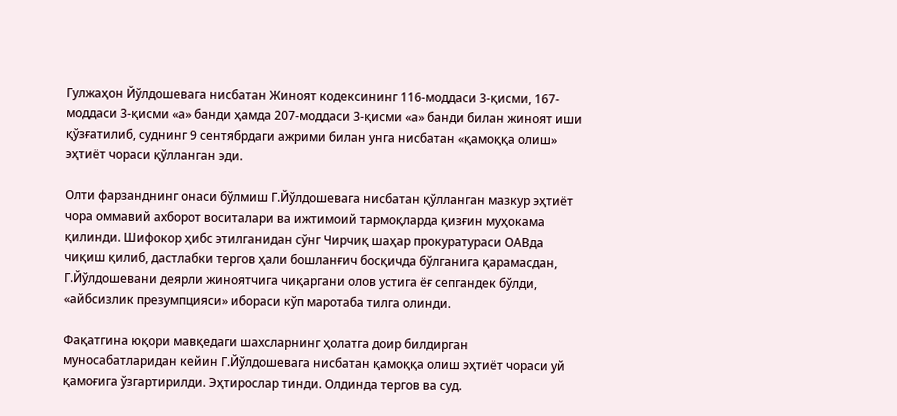Гулжаҳон Йўлдошевага нисбатан Жиноят кодексининг 116-моддаси 3-қисми, 167-моддаси 3-қисми «а» банди ҳамда 207-моддаси 3-қисми «а» банди билан жиноят иши қўзғатилиб, суднинг 9 сентябрдаги ажрими билан унга нисбатан «қамоққа олиш» эҳтиёт чораси қўлланган эди.

Олти фарзанднинг онаси бўлмиш Г.Йўлдошевага нисбатан қўлланган мазкур эҳтиёт чора оммавий ахборот воситалари ва ижтимоий тармоқларда қизғин муҳокама қилинди. Шифокор ҳибс этилганидан сўнг Чирчиқ шаҳар прокуратураси ОАВда чиқиш қилиб, дастлабки тергов ҳали бошланғич босқичда бўлганига қарамасдан, Г.Йўлдошевани деярли жиноятчига чиқаргани олов устига ёғ сепгандек бўлди, «айбсизлик презумпцияси» ибораси кўп маротаба тилга олинди.

Фақатгина юқори мавқедаги шахсларнинг ҳолатга доир билдирган муносабатларидан кейин Г.Йўлдошевага нисбатан қамоққа олиш эҳтиёт чораси уй қамоғига ўзгартирилди. Эҳтирослар тинди. Олдинда тергов ва суд.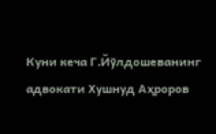Куни кеча Г.Йўлдошеванинг адвокати Хушнуд Аҳроров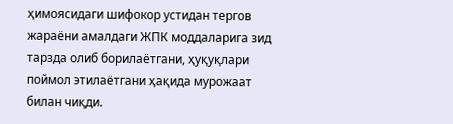ҳимоясидаги шифокор устидан тергов жараёни амалдаги ЖПК моддаларига зид тарзда олиб борилаётгани, ҳуқуқлари поймол этилаётгани ҳақида мурожаат билан чиқди.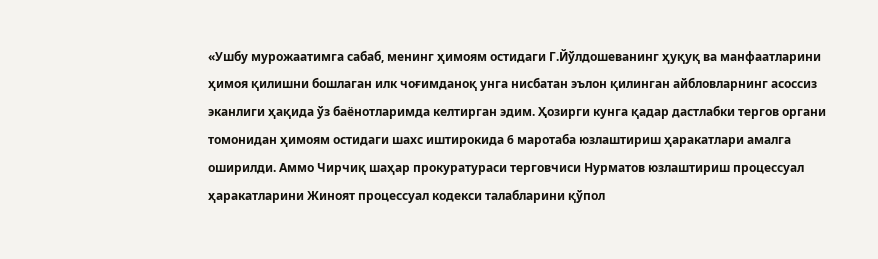«Ушбу мурожаатимга сабаб, менинг ҳимоям остидаги Г.Йўлдошеванинг ҳуқуқ ва манфаатларини ҳимоя қилишни бошлаган илк чоғимданоқ унга нисбатан эълон қилинган айбловларнинг асоссиз эканлиги ҳақида ўз баёнотларимда келтирган эдим. Ҳозирги кунга қадар дастлабки тергов органи томонидан ҳимоям остидаги шахс иштирокида 6 маротаба юзлаштириш ҳаракатлари амалга оширилди. Aммо Чирчиқ шаҳар прокуратураси терговчиси Нурматов юзлаштириш процессуал ҳаракатларини Жиноят процессуал кодекси талабларини қўпол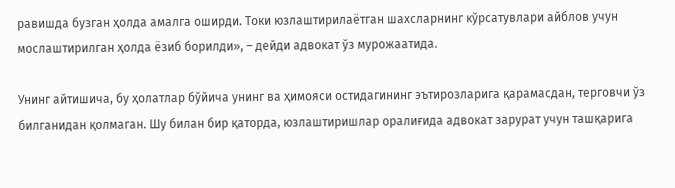равишда бузган ҳолда амалга оширди. Токи юзлаштирилаётган шахсларнинг кўрсатувлари айблов учун мослаштирилган ҳолда ёзиб борилди», – дейди адвокат ўз мурожаатида.

Унинг айтишича, бу ҳолатлар бўйича унинг ва ҳимояси остидагининг эътирозларига қарамасдан, терговчи ўз билганидан қолмаган. Шу билан бир қаторда, юзлаштиришлар оралиғида адвокат зарурат учун ташқарига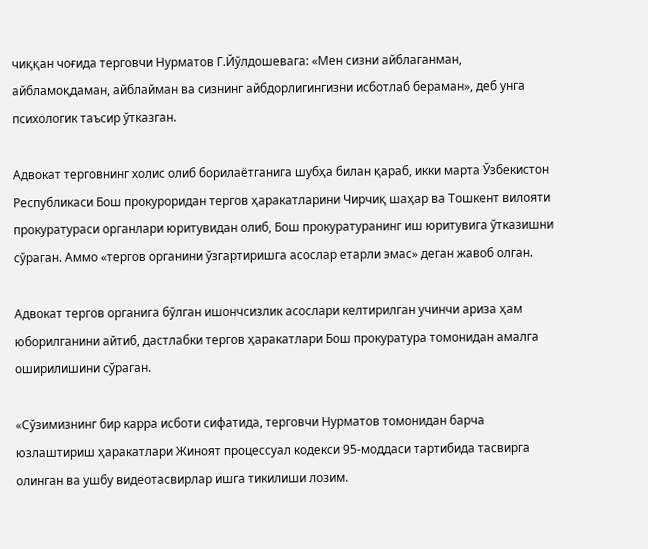чиққан чоғида терговчи Нурматов Г.Йўлдошевага: «Мен сизни айблаганман, айбламоқдаман, айблайман ва сизнинг айбдорлигингизни исботлаб бераман», деб унга психологик таъсир ўтказган.

Адвокат терговнинг холис олиб борилаётганига шубҳа билан қараб, икки марта Ўзбекистон Республикаси Бош прокуроридан тергов ҳаракатларини Чирчиқ шаҳар ва Тошкент вилояти прокуратураси органлари юритувидан олиб, Бош прокуратуранинг иш юритувига ўтказишни сўраган. Аммо «тергов органини ўзгартиришга асослар етарли эмас» деган жавоб олган.

Адвокат тергов органига бўлган ишончсизлик асослари келтирилган учинчи ариза ҳам юборилганини айтиб, дастлабки тергов ҳаракатлари Бош прокуратура томонидан амалга оширилишини сўраган.

«Сўзимизнинг бир карра исботи сифатида, терговчи Нурматов томонидан барча юзлаштириш ҳаракатлари Жиноят процессуал кодекси 95-моддаси тартибида тасвирга олинган ва ушбу видеотасвирлар ишга тикилиши лозим.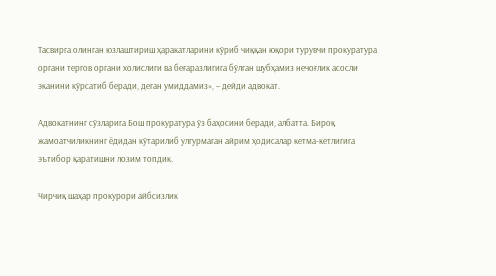Тасвирга олинган юзлаштириш ҳаракатларини кўриб чиққан юқори турувчи прокуратура органи тергов органи холислиги ва беғаразлигига бўлган шубҳамиз нечоғлик асосли эканини кўрсатиб беради, деган умиддамиз», – дейди адвокат.

Адвокатнинг сўзларига Бош прокуратура ўз баҳосини беради, албатта. Бироқ жамоатчиликнинг ёдидан кўтарилиб улгурмаган айрим ҳодисалар кетма-кетлигига эътибор қаратишни лозим топдик.

Чирчиқ шаҳар прокурори айбсизлик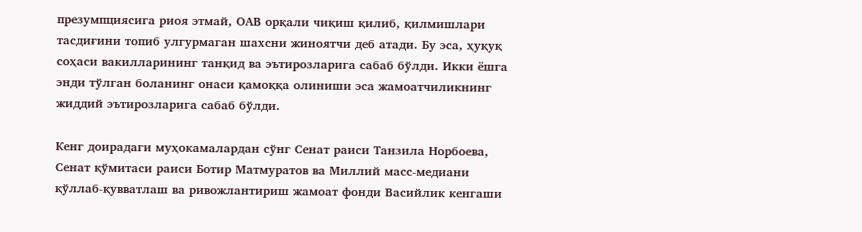презумпциясига риоя этмай, ОАВ орқали чиқиш қилиб, қилмишлари тасдиғини топиб улгурмаган шахсни жиноятчи деб атади. Бу эса, ҳуқуқ соҳаси вакилларининг танқид ва эътирозларига сабаб бўлди. Икки ёшга энди тўлган боланинг онаси қамоққа олиниши эса жамоатчиликнинг жиддий эътирозларига сабаб бўлди.

Кенг доирадаги муҳокамалардан сўнг Сенат раиси Танзила Норбоева, Сенат қўмитаси раиси Ботир Матмуратов ва Миллий масс-медиани қўллаб-қувватлаш ва ривожлантириш жамоат фонди Васийлик кенгаши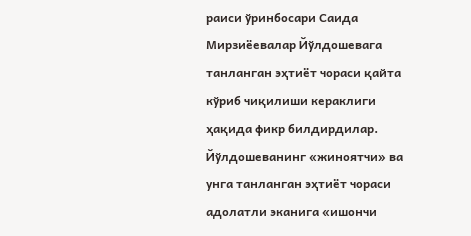раиси ўринбосари Саида Мирзиёевалар Йўлдошевага танланган эҳтиёт чораси қайта кўриб чиқилиши кераклиги ҳақида фикр билдирдилар. Йўлдошеванинг «жиноятчи» ва унга танланган эҳтиёт чораси адолатли эканига «ишончи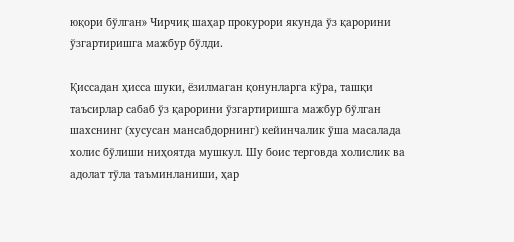юқори бўлган» Чирчиқ шаҳар прокурори якунда ўз қарорини ўзгартиришга мажбур бўлди.

Қиссадан ҳисса шуки, ёзилмаган қонунларга кўра, ташқи таъсирлар сабаб ўз қарорини ўзгартиришга мажбур бўлган шахснинг (хусусан мансабдорнинг) кейинчалик ўша масалада холис бўлиши ниҳоятда мушкул. Шу боис терговда холислик ва адолат тўла таъминланиши, ҳар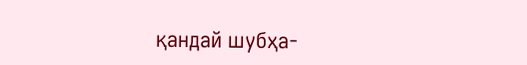қандай шубҳа-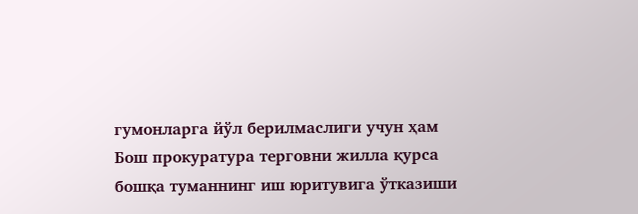гумонларга йўл берилмаслиги учун ҳам Бош прокуратура терговни жилла қурса бошқа туманнинг иш юритувига ўтказиши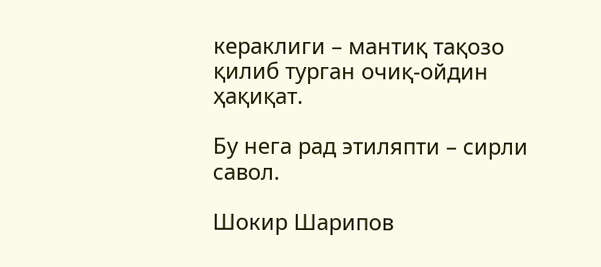кераклиги – мантиқ тақозо қилиб турган очиқ-ойдин ҳақиқат.

Бу нега рад этиляпти – сирли савол.

Шокир Шарипов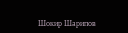Шокир Шарипов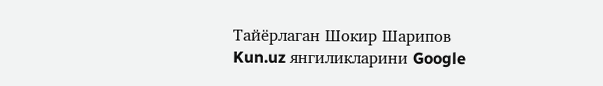Тайёрлаган Шокир Шарипов
Kun.uz янгиликларини Google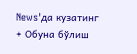News'да кузатинг
+ Обуна бўлиш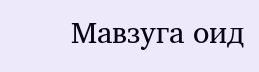Мавзуга оид